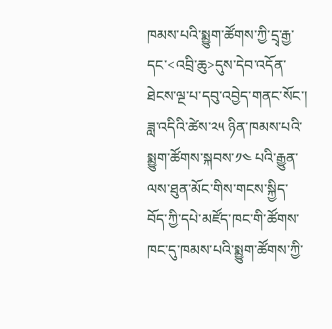ཁམས་པའི་སྨྱུག་ཚོགས་ཀྱི་དྲྭ་རྒྱ་དང་<འབྲི་ཆུ>དུས་དེབ་འདོན་ཐེངས་ལྔ་པ་དབུ་འབྱེད་གནང་སོང་།
ཟླ་འདིའི་ཚེས་༢༥ ཉིན་ཁམས་པའི་སྨྱུག་ཚོགས་སྐབས་༡༤ པའི་རྒྱུན་ལས་ཐུན་མོང་གིས་གངས་སྐྱིད་བོད་ཀྱི་དཔེ་མཛོད་ཁང་གི་ཚོགས་ཁང་དུ་ཁམས་པའི་སྨྱུག་ཚོགས་ཀྱི་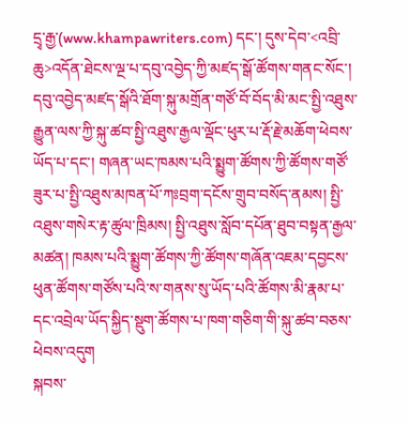དྲྭ་རྒྱ་(www.khampawriters.com) དང་། དུས་དེབ་<འབྲི་ཆུ>འདོན་ཐེངས་ལྔ་པ་དབུ་འབྱེད་ཀྱི་མཛད་སྒོ་ཚོགས་གནང་སོང་།
དབུ་འབྱེད་མཛད་སྒོའི་ཐོག་སྐུ་མགྲོན་གཙོ་བོ་བོད་མི་མང་སྤྱི་འཐུས་རྒྱུན་ལས་ཀྱི་སྐུ་ཚབ་སྤྱི་འཐུས་རྒྱལ་ལྡོང་ཕུར་པ་རྡོ་རྗེ་མཆོག་ཕེབས་ཡོད་པ་དང་། གཞན་ཡང་ཁམས་པའི་སྨྱུག་ཚོགས་ཀྱི་ཚོགས་གཙོ་ཟུར་པ་སྤྱི་འཐུས་མཁན་པོ་ཀཿབྲག་དངོས་གྲུབ་བསོད་ནམས། སྤྱི་འཐུས་གསེར་རྟ་ཚུལ་ཁྲིམས། སྤྱི་འཐུས་སློབ་དཔོན་ཐུབ་བསྟན་རྒྱལ་མཚན། ཁམས་པའི་སྨྱུག་ཚོགས་ཀྱི་ཚོགས་གཞོན་འཇམ་དབྱངས་ཕུན་ཚོགས་གཙོས་པའི་ས་གནས་སུ་ཡོད་པའི་ཚོགས་མི་རྣམ་པ་དང་འབྲེལ་ཡོད་སྐྱིད་སྡུག་ཚོགས་པ་ཁག་གཅིག་གི་སྐུ་ཚབ་བཅས་ཕེབས་འདུག
སྐབས་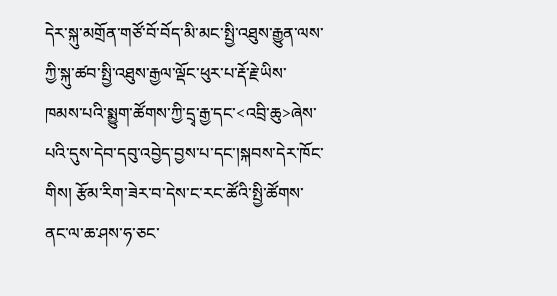དེར་སྐུ་མགྲོན་གཙོ་བོ་བོད་མི་མང་སྤྱི་འཐུས་རྒྱུན་ལས་ཀྱི་སྐུ་ཚབ་སྤྱི་འཐུས་རྒྱལ་ལྡོང་ཕུར་པ་རྡོ་རྗེ་ཡིས་ཁམས་པའི་སྨྱུག་ཚོགས་ཀྱི་དྲྭ་རྒྱ་དང་<འབྲི་ཆུ>ཞེས་པའི་དུས་དེབ་དབུ་འབྱེད་བྱས་པ་དང་།སྐབས་དེར་ཁོང་གིས། རྩོམ་རིག་ཟེར་བ་དེས་ང་རང་ཚོའི་སྤྱི་ཚོགས་ནང་ལ་ཆ་ཤས་ཧ་ཅང་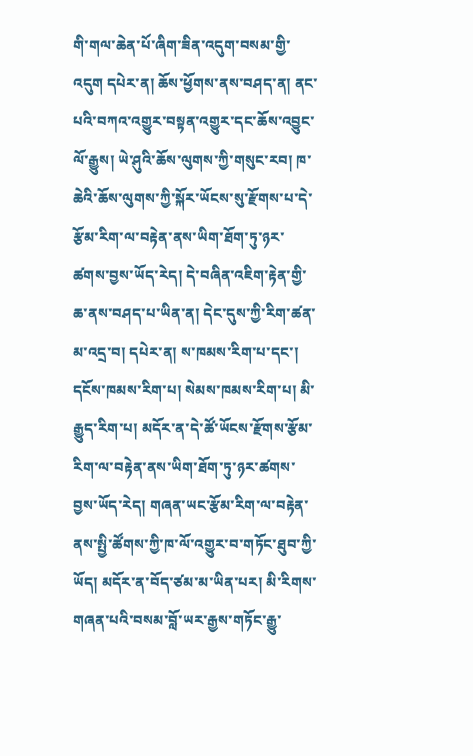གི་གལ་ཆེན་པོ་ཞིག་ཟིན་འདུག་བསམ་གྱི་འདུག དཔེར་ན། ཆོས་ཕྱོགས་ནས་བཤད་ན། ནང་པའི་བཀའ་འགྱུར་བསྟན་འགྱུར་དང་ཆོས་འབྱུང་ལོ་རྒྱུས། ཡེ་ཤུའི་ཆོས་ལུགས་ཀྱི་གསུང་རབ། ཁ་ཆེའི་ཆོས་ལུགས་ཀྱི་སྐོར་ཡོངས་སུ་རྫོགས་པ་དེ་རྩོམ་རིག་ལ་བརྟེན་ནས་ཡིག་ཐོག་ཏུ་ཉར་ཚགས་བྱས་ཡོད་རེད། དེ་བཞིན་འཇིག་རྟེན་གྱི་ཆ་ནས་བཤད་པ་ཡིན་ན། དེང་དུས་ཀྱི་རིག་ཚན་མ་འདྲ་བ། དཔེར་ན། ས་ཁམས་རིག་པ་དང་། དངོས་ཁམས་རིག་པ། སེམས་ཁམས་རིག་པ། མི་རྒྱུད་རིག་པ། མདོར་ན་དེ་ཚོ་ཡོངས་རྫོགས་རྩོམ་རིག་ལ་བརྟེན་ནས་ཡིག་ཐོག་ཏུ་ཉར་ཚགས་བྱས་ཡོད་རེད། གཞན་ཡང་རྩོམ་རིག་ལ་བརྟེན་ནས་སྤྱི་ཚོགས་ཀྱི་ཁ་ལོ་འགྱུར་བ་གཏོང་ཐུབ་ཀྱི་ཡོད། མདོར་ན་བོད་ཙམ་མ་ཡིན་པར། མི་རིགས་གཞན་པའི་བསམ་བློ་ཡར་རྒྱས་གཏོང་རྒྱུ་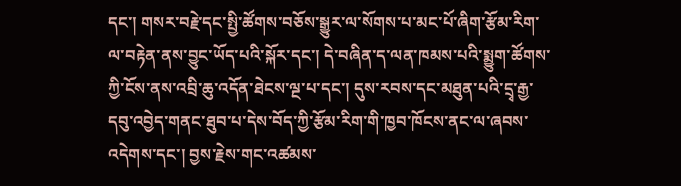དང་། གསར་བརྗེ་དང་སྤྱི་ཚོགས་བཅོས་སྒྱུར་ལ་སོགས་པ་མང་པོ་ཞིག་རྩོམ་རིག་ལ་བརྟེན་ནས་བྱུང་ཡོད་པའི་སྐོར་དང་། དེ་བཞིན་ད་ལན་ཁམས་པའི་སྨྱུག་ཚོགས་ཀྱི་ངོས་ནས་འབྲི་ཆུ་འདོན་ཐེངས་ལྔ་པ་དང་། དུས་རབས་དང་མཐུན་པའི་དྲྭ་རྒྱ་དབུ་འབྱེད་གནང་ཐུབ་པ་དེས་བོད་ཀྱི་རྩོམ་རིག་གི་ཁྱབ་ཁོངས་ནང་ལ་ཞབས་འདེགས་དང་། བྱས་རྗེས་གང་འཚམས་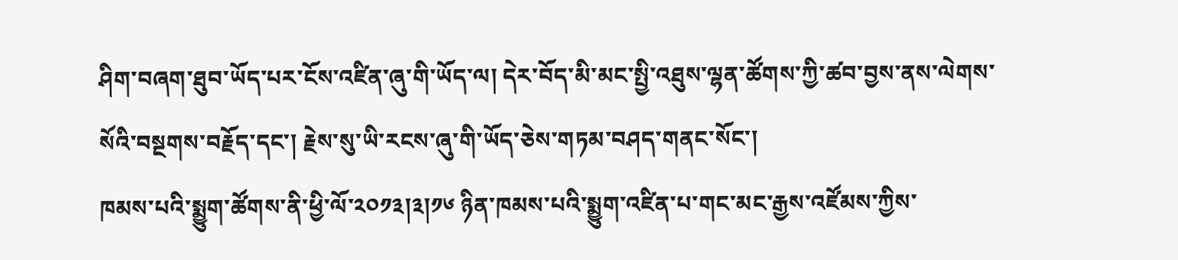ཤིག་བཞག་ཐུབ་ཡོད་པར་ངོས་འཛིན་ཞུ་གི་ཡོད་ལ། དེར་བོད་མི་མང་སྤྱི་འཐུས་ལྷན་ཚོགས་ཀྱི་ཚབ་བྱས་ནས་ལེགས་སོའི་བསྔགས་བརྗོད་དང་། རྗེས་སུ་ཡི་རངས་ཞུ་གི་ཡོད་ཅེས་གཏམ་བཤད་གནང་སོང་།
ཁམས་པའི་སྨྱུག་ཚོགས་ནི་ཕྱི་ལོ་༢༠༡༣།༣།༡༦ ཉིན་ཁམས་པའི་སྨྱུག་འཛིན་པ་གང་མང་རྒྱས་འཛོམས་ཀྱིས་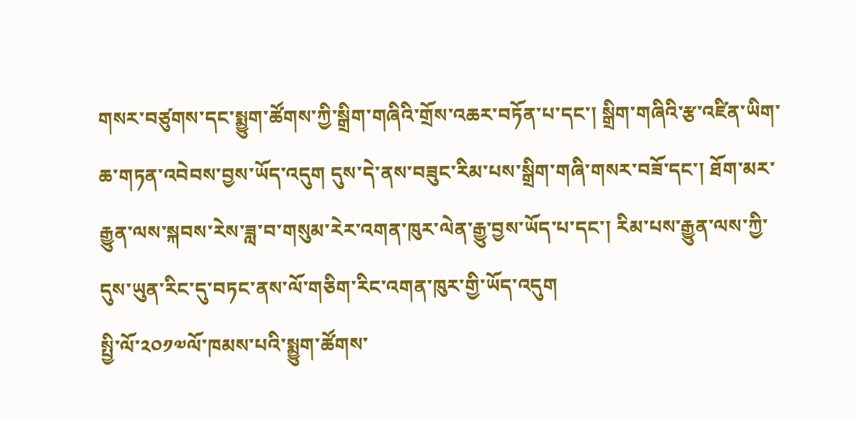གསར་བཙུགས་དང་སྨྱུག་ཚོགས་ཀྱི་སྒྲིག་གཞིའི་གྲོས་འཆར་བཏོན་པ་དང་། སྒྲིག་གཞིའི་རྩ་འཛིན་ཡིག་ཆ་གཏན་འབེབས་བྱས་ཡོད་འདུག དུས་དེ་ནས་བཟུང་རིམ་པས་སྒྲིག་གཞི་གསར་བཟོ་དང་། ཐོག་མར་རྒྱུན་ལས་སྐབས་རེས་ཟླ་བ་གསུམ་རེར་འགན་ཁུར་ལེན་རྒྱུ་བྱས་ཡོད་པ་དང་། རིམ་པས་རྒྱུན་ལས་ཀྱི་དུས་ཡུན་རིང་དུ་བཏང་ནས་ལོ་གཅིག་རིང་འགན་ཁུར་གྱི་ཡོད་འདུག
སྤྱི་ལོ་༢༠༡༧ལོ་ཁམས་པའི་སྨྱུག་ཚོགས་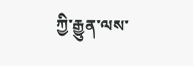ཀྱི་རྒྱུན་ལས་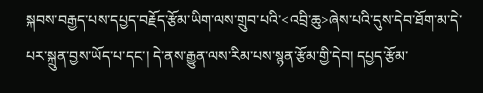སྐབས་བརྒྱད་པས་དཔྱད་བརྗོད་རྩོམ་ཡིག་ལས་གྲུབ་པའི་<འབྲི་ཆུ>ཞེས་པའི་དུས་དེབ་ཐོག་མ་དེ་པར་སྐྲུན་བྱས་ཡོད་པ་དང་། དེ་ནས་རྒྱུན་ལས་རིམ་པས་སྙན་རྩོམ་གྱི་དེབ། དཔྱད་རྩོམ་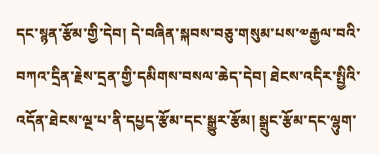དང་སྙན་རྩོམ་གྱི་དེབ། དེ་བཞིན་སྐབས་བཅུ་གསུམ་པས་༧རྒྱལ་བའི་བཀའ་དྲིན་རྗེས་དྲན་གྱི་དམིགས་བསལ་ཆེད་དེབ། ཐེངས་འདིར་སྤྱིའི་འདོན་ཐེངས་ལྔ་པ་ནི་དཔྱད་རྩོམ་དང་སྒྱུར་རྩོམ། སྒྲུང་རྩོམ་དང་ལྷུག་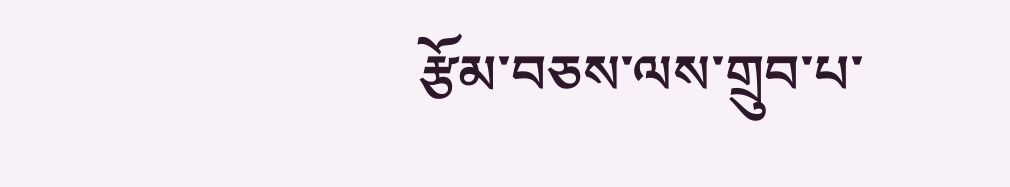རྩོམ་བཅས་ལས་གྲུབ་པ་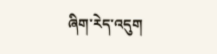ཞིག་རེད་འདུག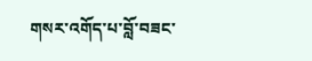གསར་འགོད་པ་བློ་བཟང་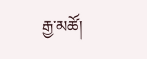རྒྱ་མཚོ།